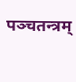पञ्चतन्त्रम्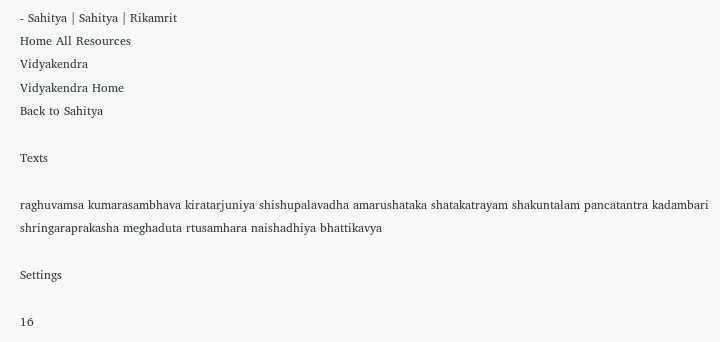- Sahitya | Sahitya | Rikamrit
Home All Resources
Vidyakendra
Vidyakendra Home
Back to Sahitya

Texts

raghuvamsa kumarasambhava kiratarjuniya shishupalavadha amarushataka shatakatrayam shakuntalam pancatantra kadambari shringaraprakasha meghaduta rtusamhara naishadhiya bhattikavya

Settings

16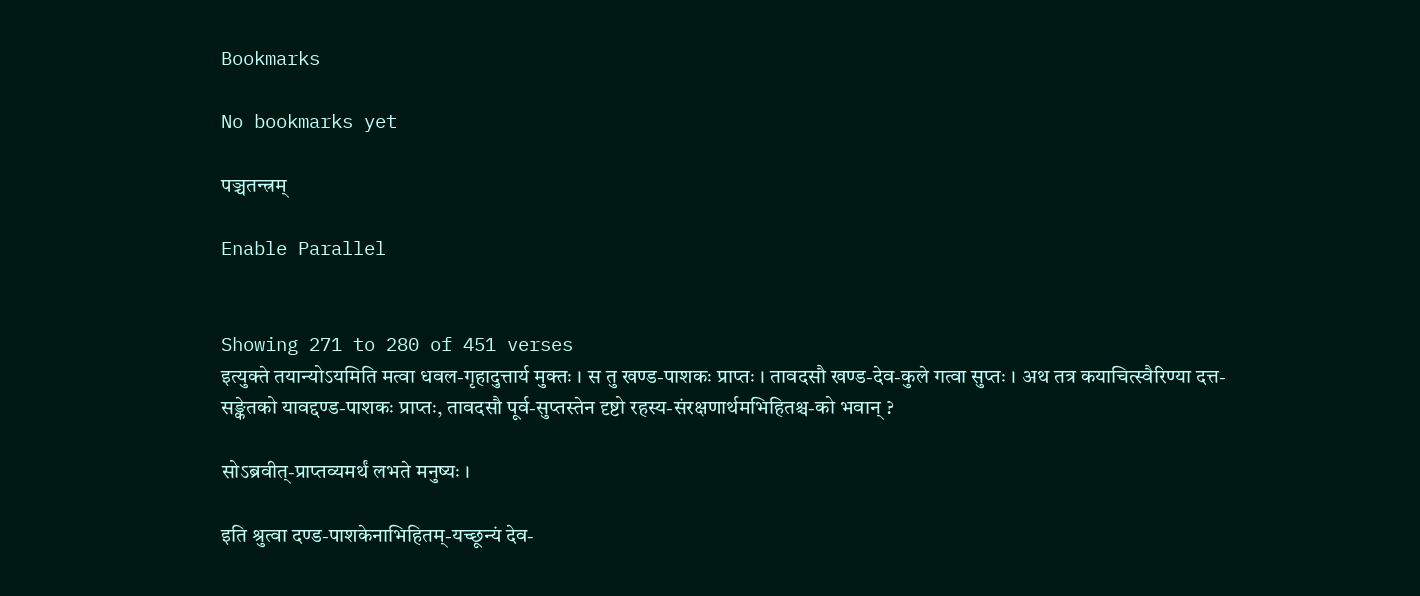Bookmarks

No bookmarks yet

पञ्चतन्त्रम्

Enable Parallel


Showing 271 to 280 of 451 verses
इत्युक्ते तयान्योऽयमिति मत्वा धवल-गृहादुत्तार्य मुक्तः । स तु खण्ड-पाशकः प्राप्तः । तावदसौ खण्ड-देव-कुले गत्वा सुप्तः । अथ तत्र कयाचित्स्वैरिण्या दत्त-सङ्केतको यावद्दण्ड-पाशकः प्राप्तः, तावदसौ पूर्व-सुप्तस्तेन दृष्टो रहस्य-संरक्षणार्थमभिहितश्च-को भवान् ?

सोऽब्रवीत्-प्राप्तव्यमर्थं लभते मनुष्यः ।

इति श्रुत्वा दण्ड-पाशकेनाभिहितम्-यच्छून्यं देव-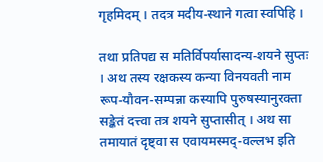गृहमिदम् । तदत्र मदीय-स्थाने गत्वा स्वपिहि ।

तथा प्रतिपद्य स मतिर्विपर्यासादन्य-शयने सुप्तः । अथ तस्य रक्षकस्य कन्या विनयवती नाम रूप-यौवन-सम्पन्ना कस्यापि पुरुषस्यानुरक्ता सङ्केतं दत्त्वा तत्र शयने सुप्तासीत् । अथ सा तमायातं दृष्ट्वा स एवायमस्मद्-वल्लभ इति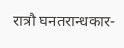रात्रौ घनतरान्धकार-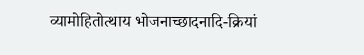व्यामोहितोत्थाय भोजनाच्छादनादि-क्रियां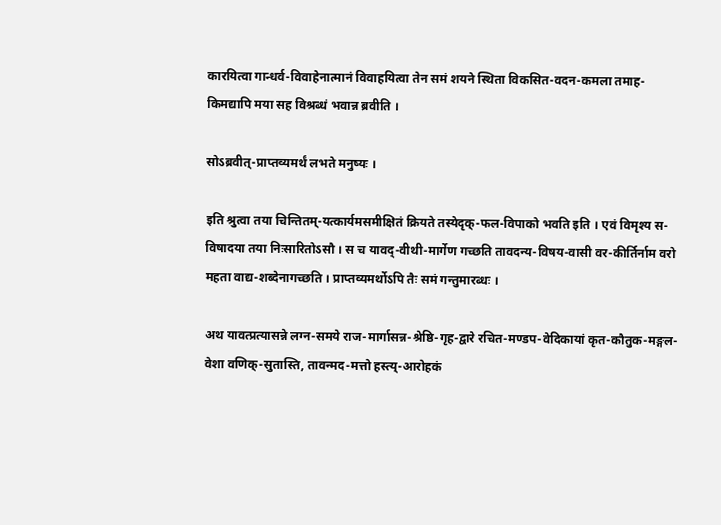कारयित्वा गान्धर्व-विवाहेनात्मानं विवाहयित्वा तेन समं शयने स्थिता विकसित-वदन-कमला तमाह-किमद्यापि मया सह विश्रब्धं भवान्न ब्रवीति ।

सोऽब्रवीत्-प्राप्तव्यमर्थं लभते मनुष्यः ।

इति श्रुत्वा तया चिन्तितम्-यत्कार्यमसमीक्षितं क्रियते तस्येदृक्-फल-विपाको भवति इति । एवं विमृश्य स-विषादया तया निःसारितोऽसौ । स च यावद्-वीथी-मार्गेण गच्छति तावदन्य-विषय-वासी वर-कीर्तिर्नाम वरो महता वाद्य-शब्देनागच्छति । प्राप्तव्यमर्थोऽपि तैः समं गन्तुमारब्धः ।

अथ यावत्प्रत्यासन्ने लग्न-समये राज-मार्गासन्न-श्रेष्ठि-गृह-द्वारे रचित-मण्डप-वेदिकायां कृत-कौतुक-मङ्गल-वेशा वणिक्-सुतास्ति, तावन्मद-मत्तो हस्त्य्-आरोहकं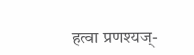हत्वा प्रणश्यज्-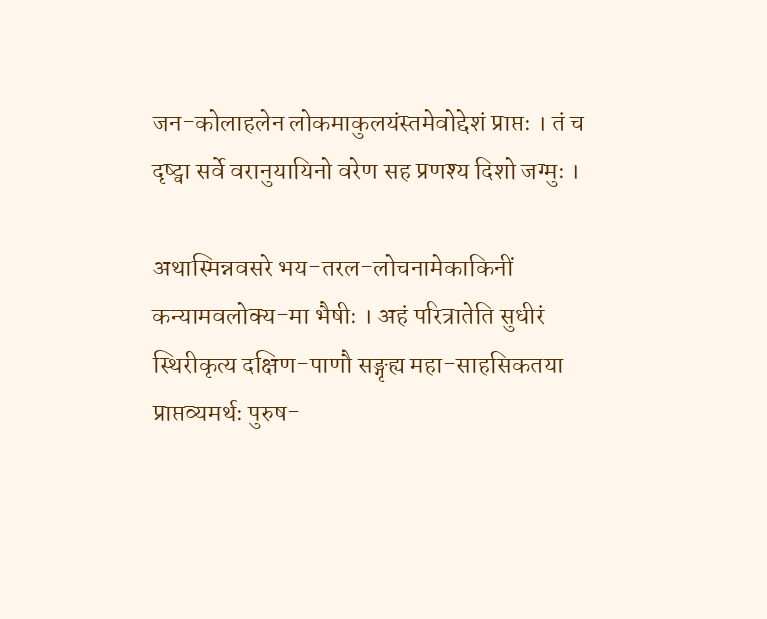जन-कोलाहलेन लोकमाकुलयंस्तमेवोद्देशं प्राप्तः । तं च दृष्ट्वा सर्वे वरानुयायिनो वरेण सह प्रणश्य दिशो जग्मुः ।

अथास्मिन्नवसरे भय-तरल-लोचनामेकाकिनीं कन्यामवलोक्य-मा भैषीः । अहं परित्रातेति सुधीरं स्थिरीकृत्य दक्षिण-पाणौ सङ्गृह्य महा-साहसिकतया प्राप्तव्यमर्थः पुरुष-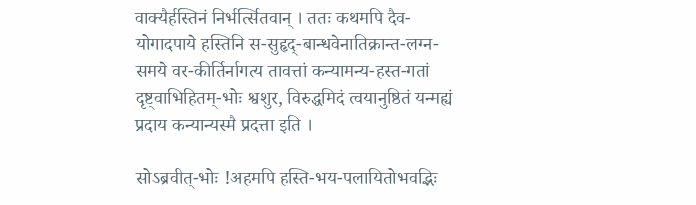वाक्यैर्हस्तिनं निर्भर्त्सितवान् । ततः कथमपि दैव-योगादपाये हस्तिनि स-सुहृद्-बान्धवेनातिक्रान्त-लग्न-समये वर-कीर्तिर्नागत्य तावत्तां कन्यामन्य-हस्त-गतां दृष्ट्वाभिहितम्-भोः श्वशुर, विरुद्धमिदं त्वयानुष्ठितं यन्मह्यं प्रदाय कन्यान्यस्मै प्रदत्ता इति ।

सोऽब्रवीत्-भोः !अहमपि हस्ति-भय-पलायितोभवद्भिः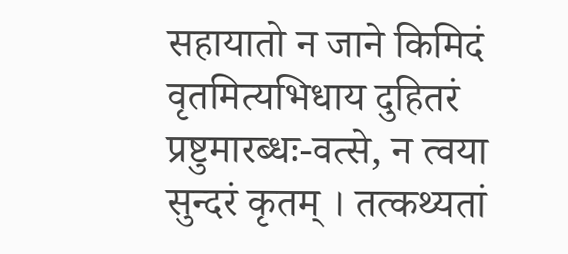सहायातो न जाने किमिदं वृतमित्यभिधाय दुहितरं प्रष्टुमारब्धः-वत्से, न त्वया सुन्दरं कृतम् । तत्कथ्यतां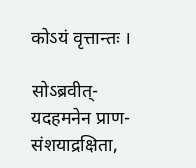कोऽयं वृत्तान्तः ।

सोऽब्रवीत्-यदहमनेन प्राण-संशयाद्रक्षिता,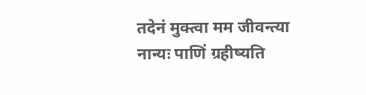तदेनं मुक्त्वा मम जीवन्त्या नान्यः पाणिं ग्रहीष्यति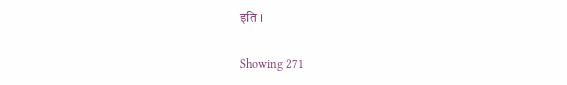इति ।

Showing 271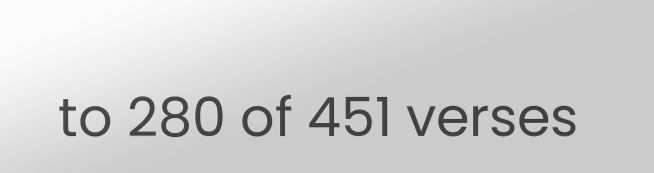to 280 of 451 verses